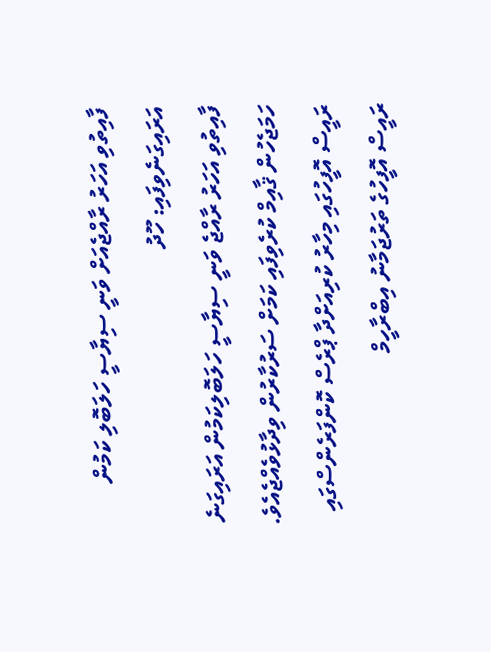ފާއިތުވި އަހަރު ރާއްޖެއަށް ވަނީ ސިޔާސީ ހަލަބޮލި ކަމުން އަރައިގަނެވިފައި: ހޫދު
ފާއިތުވި އަހަރު ރާއްޖެ ވަނީ ސިޔާސީ ހަލަބޮލިކަމުން އަރައިގަނެ ހަމަޖެހުން ޤާއިމް ކުރެވިފައި ކަމަށް ސަރުކާރުން ވިދާޅުވެއްޖެއެވެ.
ރައީސް އޮފީހުގައި މިހާރު ކުރިއަށްދާ ޕްރެސް ކޮންފަރެންސްގައި ރައީސް އޮފީހުގެ ތަރުޖަމާނު އިބްރާހީމް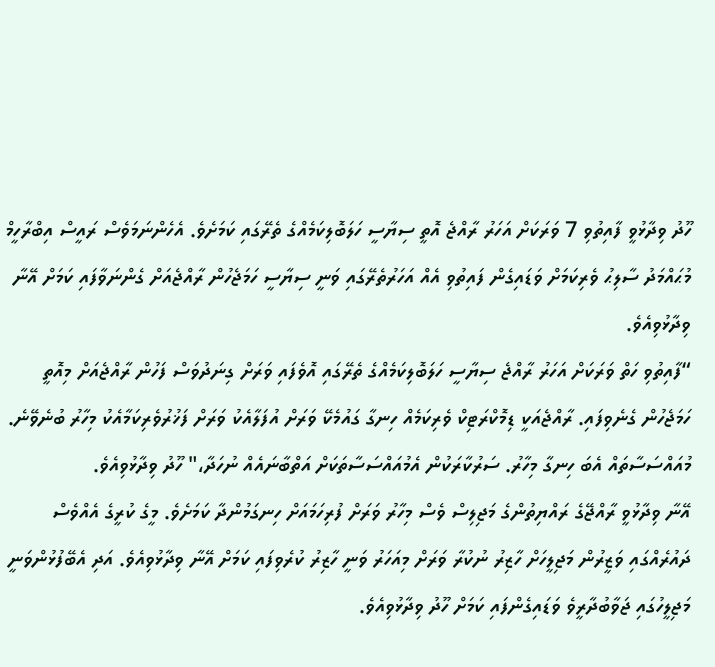ހޫދު ވިދާޅުވީ ފާއިތުވި 7 ވަރަކަށް އަހަރު ރާއްޖެ އޮތީ ސިޔާސީ ހަލަބޮލިކަމެއްގެ ތެރޭގައި ކަމަށެވެ. އެހެންނަމަވެސް ރައީސް އިބްރާހީމް މުޙައްމަދު ސާލިޙު ވެރިކަމަށް ވަޑައިގެން ފައިތުވި އެއް އަހަރުތެރޭގައި ވަނީ ސިޔާސީ ހަމަޖެހުން ރާއްޖެއަށް ގެންނަވާފައި ކަމަށް އޭނާ ވިދާޅުވިއެވެ.
“ފާއިތުވި ހަތް ވަރަކަށް އަހަރު ރާއްޖެ ސިޔާސީ ހަލަބޮލިކަމެއްގެ ތެރޭގައި އޮވެފައި ވަރަށް ގިނަދުވަސް ފަހުން ރާއްޖެއަށް މިއޮތީ ހަމަޖެހުން ގެނެވިފައި. ރާއްޖެއަކީ ޑިމޮކްރަޓިކް ވެރިކަމެއް ހިނގާ ގައުމެކޭ ވަރަށް އުފަލާއެކު ވަރަށް ފަޚުރުވެރިކަމާއެކު މިހާރު ބުނެވޭނެ. މުއައްސަސާތައް އެބަ ހިނގާ މިހާރު. ސަރުކާރަކުން އެމުއައްސަސާތަކަށް އަތްބާނައެއް ނުހަދާ،" ހޫދު ވިދާޅުވިއެވެ.
އޭނާ ވިދާޅުވީ ރާއްޖޭގެ ރައްޔިތުންގެ މަޖިލިސް ވެސް މިހާރު ވަރަށް ފުރިހަމައަށް ހިނގަމުންދާ ކަމަށެވެ. މީގެ ކުރީގެ އެއްވެސް ދައުރެއްގައި ވަޒީރުން މަޖިލީހަށް ހާޒިރު ނުކުރާ ވަރަށް މިއަހަރު ވަނީ ހާޒިރު ކުރެވިފައި ކަމަށް އޭނާ ވިދާޅުވިއެވެ. އަދި އެބޭފުޅުންވަނީ މަޖިލީހުގައި ޖަވާބުދާރީވެ ވަޑައިގެންފައި ކަމަށް ހޫދު ވިދާޅުވިއެވެ.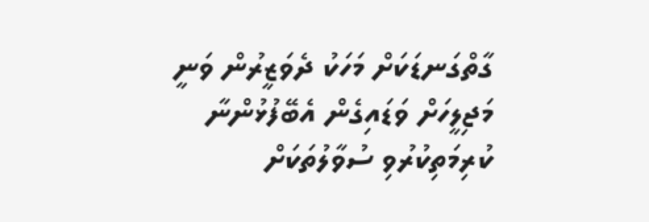ގާތްގަނޑަކަށް މަހަކު ދެވަޒީރުން ވަނީ މަޖިލީހަށް ވަޑައިގެން އެބޭފުޅުންނާ ކުރިމަތިކުރުވި ސުވާލުތަކަށް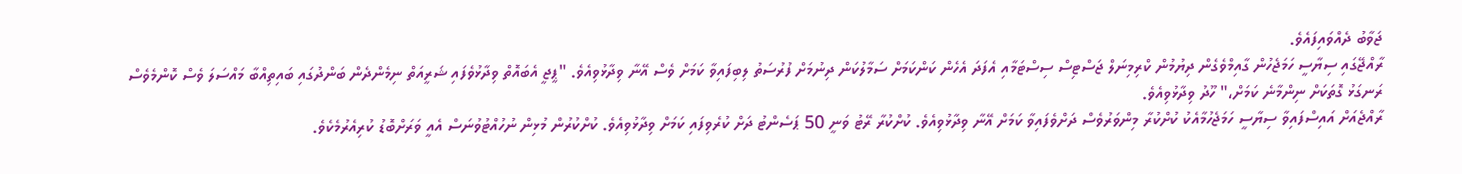ޖަވާބު ދެއްވައިފައެވެ.
ރާއްޖޭގައި ސިޔާސީ ހަމަޖެހުން ގާއިމްވެގެން ދިޔުމުން ކްރިމިނަލް ޖަސްޓިސް ސިސްޓަމާއި އެފަދަ އެހެން ކަންކަމަށް ސަމާލުކަން ދިނުމަށް ފުރުސަތު ލިބިފައިވާ ކަމަށް ވެސް އޭނާ ވިދާޅުވިއެވެ. "ޕީޖީ އެބައޮތް ވިދާޅުވެފައި ޝަރީއަތް ނިމެންދެން ބަންދުގައި ބައިތިއްބާ މައްސަލަ ވެސް ކޮންމެވެސް ރަނގަޅު ގޮތަކަށް ނިންމާނެ ކަމަށް،" ހޫދު ވިދާޅުވިއެވެ.
ރާއްޖެއަށް އައިސްފައިވާ ސިޔާސީ ހަމަޖެހުމާއެކު ކުށްކުރާ މިންވަރުވެސް ދަށްވެފައިވާ ކަމަށް އޭނާ ވިދާޅުވިއެވެ. ކުށްކުރާ ރޭޓު ވަނީ 50 ޕަސެންޓު ދަށް ކުރެވިފައި ކަމަށް ވިދާޅުވިއެވެ. ކުށްކުރުން މުޅިން ނުހުއްޓުވުނަސް އެއީ ވަރަށްބޮޑު ކުރިއެރުމެކެވެ.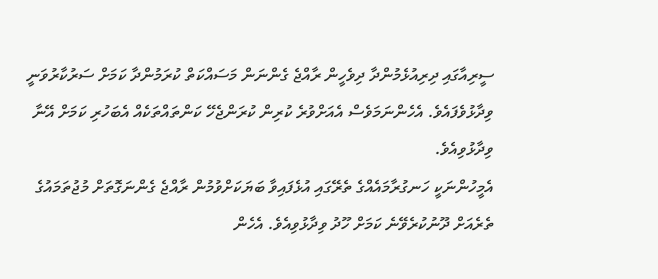ސީރިއާގައި ދިރިއުޅެމުންދާ ދިވެހީން ރާއްޖެ ގެންނަން މަސައްކަތް ކުރަމުންދާ ކަމަށް ސަރުކާރުވަނީ ވިދާޅުވެފައެވެ. އެހެންނަމަވެސް އެއަށްވުރެ ކުރިން ކުރަންޖެހޭ ކަންތައްތަކެއް އެބަހުރި ކަމަށް އޭނާ ވިދާޅުވިއެވެ.
އެމީހުންނަކީ ހަނގުރާމައެއްގެ ތެރޭގައި އުޅެފައިވާ ބަޔަކަށްވުމުން ރާއްޖެ ގެންނަގޮތަށް މުޖުތަމައުގެ ތެރެއަށް ދޫނުކުރެވޭނެ ކަމަށް ހޫދު ވިދާޅުވިއެވެ. އެހެން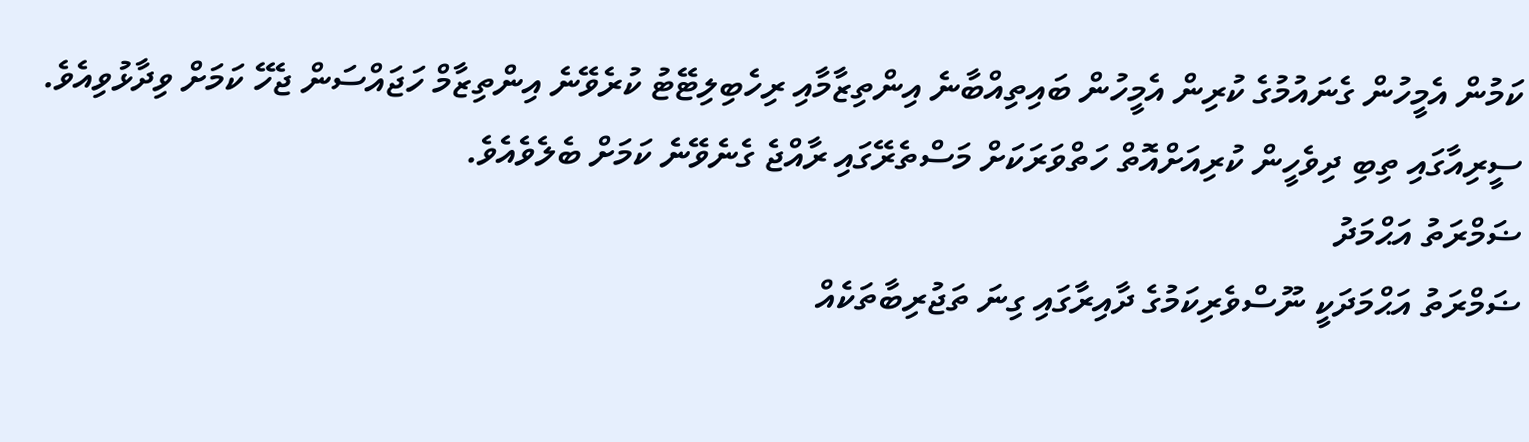ކަމުން އެމީހުން ގެނައުމުގެ ކުރިން އެމީހުން ބައިތިއްބާނެ އިންތިޒާމާއި ރިހެބިލިޓޭޓު ކުރެވޭނެ އިންތިޒާމް ހަޖައްސަން ޖެހޭ ކަމަށް ވިދާޅުވިއެވެ. ސީރިއާގައި ތިބި ދިވެހީން ކުރިއަށްއޮތް ހަތްވަރަކަށް މަސްތެރޭގައި ރާއްޖެ ގެނެވޭނެ ކަމަށް ބެލެވެއެވެ.
ޟަމްރަތު އަޙްމަދު
ޟަމްރަތު އަޙްމަދަކީ ނޫސްވެރިކަމުގެ ދާއިރާގައި ގިނަ ތަޖުރިބާތަކެއް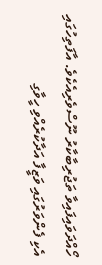ހޯއްދަވައިފައިވާ ތަޖުރިބާކާރު ނޫސްވެރިއެކެވެ. އާފަތިހުގައި އެކި ފެންވަރުގައި ވަޒީފާ އަދާކުރެއްވި ހީވާގި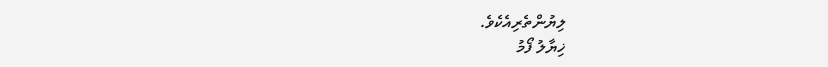ލިޔުންތެރިއެކެވެ.
ޚިޔާލު ފޯމު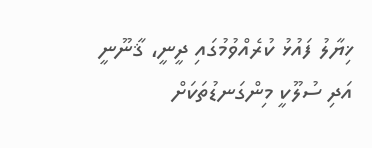ޚިޔާލު ފައުޅު ކުރެއްވުމުގައި ދީނީ، ޤާނޫނީ އަދި ސުލޫކީ މިންގަނޑުތަކަށް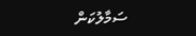ސަމާލުކަން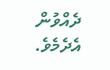ދެއްވުން އެދެމެވެ.